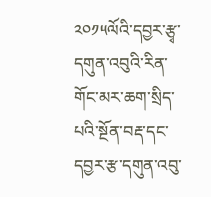༢༠༡༥ལོའི་དབྱར་རྩྭ་དགུན་འབུའི་རིན་གོང་མར་ཆག་སྲིད་པའི་སྔོན་བརྡ་དང་དབྱར་རྩ་དགུན་འབུ་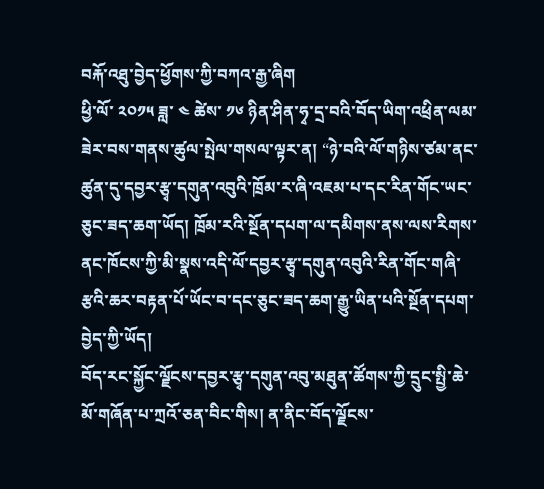བརྐོ་འཐུ་བྱེད་ཕྱོགས་ཀྱི་བཀའ་རྒྱ་ཞིག
ཕྱི་ལོ་ ༢༠༡༥ ཟླ་ ༤ ཚེས་ ༡༦ ཉིན་ཤིན་ཧྭ་དྲ་བའི་བོད་ཡིག་འཕྲིན་ལམ་ཟེར་བས་གནས་ཚུལ་སྤེལ་གསལ་ལྟར་ན། “ཉེ་བའི་ལོ་གཉིས་ཙམ་ནང་ཚུན་དུ་དབྱར་རྩྭ་དགུན་འབུའི་ཁྲོམ་ར་ཞི་འཇམ་པ་དང་རིན་གོང་ཡང་ཅུང་ཟད་ཆག་ཡོད། ཁྲོམ་རའི་སྔོན་དཔག་ལ་དམིགས་ནས་ལས་རིགས་ནང་ཁོངས་ཀྱི་མི་སྣས་འདི་ལོ་དབྱར་རྩྭ་དགུན་འབུའི་རིན་གོང་གཞི་རྩའི་ཆར་བརྟན་པོ་ཡོང་བ་དང་ཅུང་ཟད་ཆག་རྒྱུ་ཡིན་པའི་སྔོན་དཔག་བྱེད་ཀྱི་ཡོད།
བོད་རང་སྐྱོང་ལྗོངས་དབྱར་རྩྭ་དགུན་འབུ་མཐུན་ཚོགས་ཀྱི་དྲུང་སྤྱི་ཆེ་མོ་གཞོན་པ་ཀྲའོ་ཅན་བིང་གིས། ན་ནིང་བོད་ལྗོངས་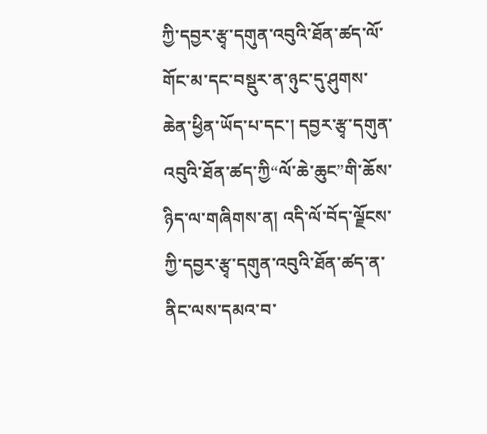ཀྱི་དབྱར་རྩྭ་དགུན་འབུའི་ཐོན་ཚད་ལོ་གོང་མ་དང་བསྡུར་ན་ཉུང་དུ་ཤུགས་ཆེན་ཕྱིན་ཡོད་པ་དང་། དབྱར་རྩྭ་དགུན་འབུའི་ཐོན་ཚད་ཀྱི“ལོ་ཆེ་ཆུང”གི་ཆོས་ཉིད་ལ་གཞིགས་ན། འདི་ལོ་བོད་ལྗོངས་ཀྱི་དབྱར་རྩྭ་དགུན་འབུའི་ཐོན་ཚད་ན་ནིང་ལས་དམའ་བ་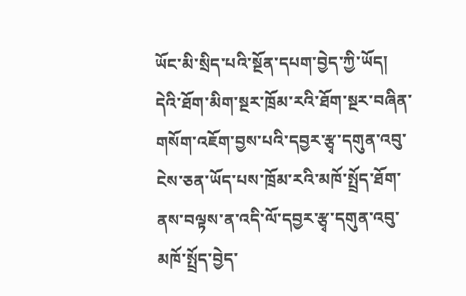ཡོང་མི་སྲིད་པའི་སྔོན་དཔག་བྱེད་ཀྱི་ཡོད།
དེའི་ཐོག་མིག་སྔར་ཁྲོམ་རའི་ཐོག་སྔར་བཞིན་གསོག་འཇོག་བྱས་པའི་དབྱར་རྩྭ་དགུན་འབུ་ངེས་ཅན་ཡོད་པས་ཁྲོམ་རའི་མཁོ་སྤྲོད་ཐོག་ནས་བལྟས་ན་འདི་ལོ་དབྱར་རྩྭ་དགུན་འབུ་མཁོ་སྤྲོད་བྱེད་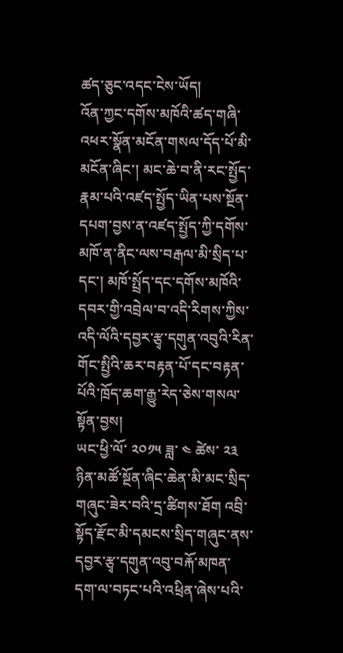ཚད་ཅུང་འདང་ངེས་ཡོད།
འོན་ཀྱང་དགོས་མཁོའི་ཚད་གཞི་འཕར་སྣོན་མངོན་གསལ་དོད་པོ་མི་མངོན་ཞིང་། མང་ཆེ་བ་ནི་རང་སྤྱོད་རྣམ་པའི་འཛད་སྤྱོད་ཡིན་པས་སྔོན་དཔག་བྱས་ན་འཛད་སྤྱོད་ཀྱི་དགོས་མཁོ་ན་ནིང་ལས་བརྒལ་མི་སྲིད་པ་དང་། མཁོ་སྤྲོད་དང་དགོས་མཁོའི་དབར་གྱི་འབྲེལ་བ་འདི་རིགས་ཀྱིས་འདི་ལོའི་དབྱར་རྩྭ་དགུན་འབུའི་རིན་གོང་སྤྱིའི་ཆར་བརྟན་པོ་དང་བརྟན་པོའི་ཁྲོད་ཆག་རྒྱུ་རེད་ཅེས་གསལ་སྟོན་བྱས།
ཡང་ཕྱི་ལོ་ ༢༠༡༥ ཟླ་ ༤ ཚེས་ ༢༣ ཉིན་མཚོ་སྔོན་ཞིང་ཆེན་མི་མང་སྲིད་གཞུང་ཟེར་བའི་དྲ་ཚིགས་ཐོག འབྲི་སྟོད་རྫོང་མི་དམངས་སྲིད་གཞུང་ནས་དབྱར་རྩྭ་དགུན་འབུ་བརྐོ་མཁན་དག་ལ་བཏང་པའི་འཕྲིན་ཞེས་པའི་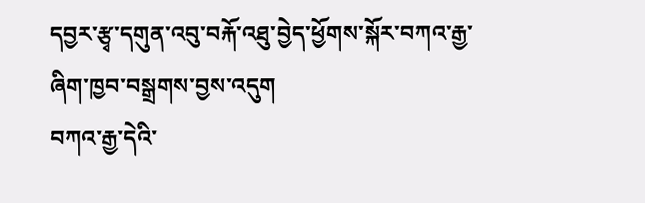དབྱར་རྩྭ་དགུན་འབུ་བརྐོ་འཐུ་བྱེད་ཕྱོགས་སྐོར་བཀའ་རྒྱ་ཞིག་ཁྱབ་བསྒྲགས་བྱས་འདུག
བཀའ་རྒྱ་དེའི་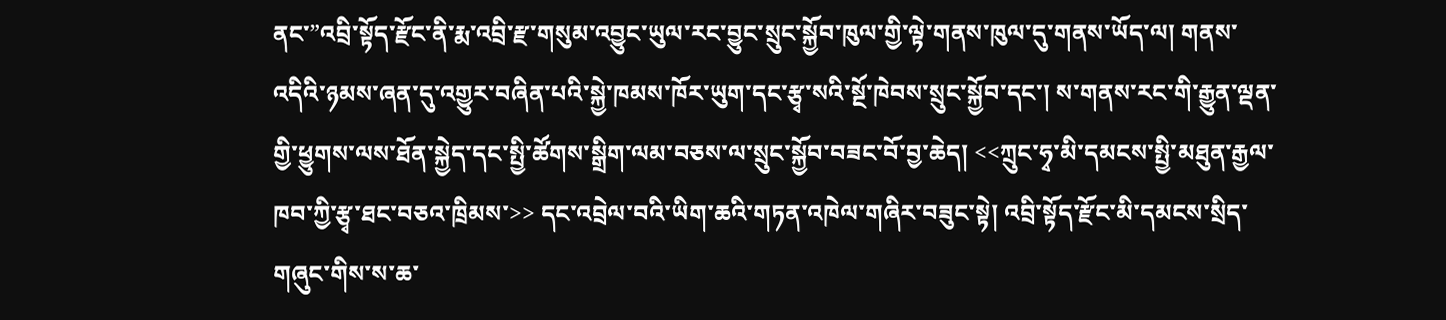ནང་”འབྲི་སྟོད་རྫོང་ནི་རྨ་འབྲི་རྫ་གསུམ་འབྱུང་ཡུལ་རང་བྱུང་སྲུང་སྐྱོབ་ཁུལ་གྱི་ལྟེ་གནས་ཁུལ་དུ་གནས་ཡོད་ལ། གནས་འདིའི་ཉམས་ཞན་དུ་འགྱུར་བཞིན་པའི་སྐྱེ་ཁམས་ཁོར་ཡུག་དང་རྩྭ་སའི་སྔོ་ཁེབས་སྲུང་སྐྱོབ་དང་། ས་གནས་རང་གི་རྒྱུན་ལྡན་གྱི་ཕྱུགས་ལས་ཐོན་སྐྱེད་དང་སྤྱི་ཚོགས་སྒྲིག་ལམ་བཅས་ལ་སྲུང་སྐྱོབ་བཟང་བོ་བྱ་ཆེད། <<ཀྲུང་ཧྭ་མི་དམངས་སྤྱི་མཐུན་རྒྱལ་ཁབ་ཀྱི་རྩྭ་ཐང་བཅའ་ཁྲིམས་>> དང་འབྲེལ་བའི་ཡིག་ཆའི་གཏན་འཁེལ་གཞིར་བཟུང་སྟེ། འབྲི་སྟོད་རྫོང་མི་དམངས་སྲིད་གཞུང་གིས་ས་ཆ་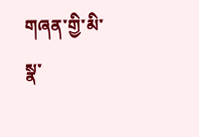གཞན་གྱི་མི་སྣ་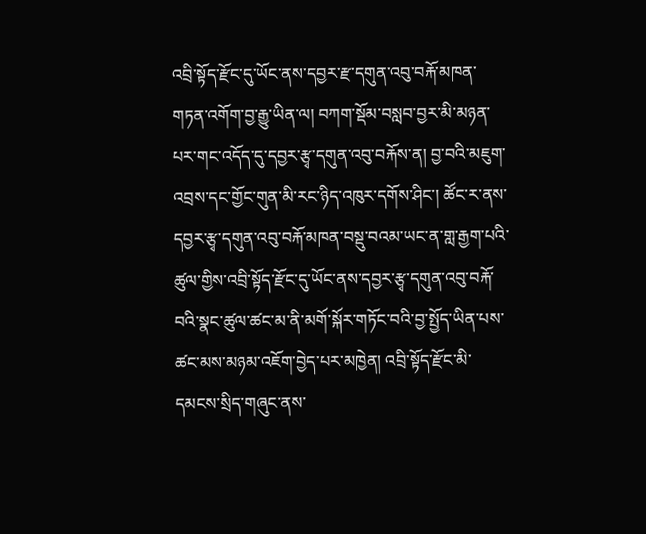འབྲི་སྟོད་རྫོང་དུ་ཡོང་ནས་དབྱར་རྫ་དགུན་འབུ་བརྐོ་མཁན་གཏན་འགོག་བྱ་རྒྱུ་ཡིན་ལ། བཀག་སྡོམ་བསླབ་བྱར་མི་མཉན་པར་གང་འདོད་དུ་དབྱར་རྩྭ་དགུན་འབུ་བརྐོས་ན། བྱ་བའི་མཇུག་འབྲས་དང་གྱོང་གུན་མི་རང་ཉིད་འཁུར་དགོས་ཤིང་། ཚོང་ར་ནས་དབྱར་རྩྭ་དགུན་འབུ་བརྐོ་མཁན་བསྡུ་བའམ་ཡང་ན་གླ་རྒྱག་པའི་ཚུལ་གྱིས་འབྲི་སྟོད་རྫོང་དུ་ཡོང་ནས་དབྱར་རྩྭ་དགུན་འབུ་བརྐོ་བའི་སྣང་ཚུལ་ཚང་མ་ནི་མགོ་སྐོར་གཏོང་བའི་བྱ་སྤྱོད་ཡིན་པས་ཚང་མས་མཉམ་འཇོག་བྱེད་པར་མཁྱེན། འབྲི་སྟོད་རྫོང་མི་དམངས་སྲིད་གཞུང་ནས་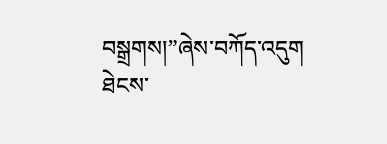བསྒྲགས།”ཞེས་བཀོད་འདུག
ཐེངས་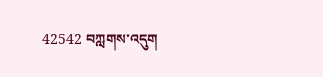42542 བཀླགས་འདུག